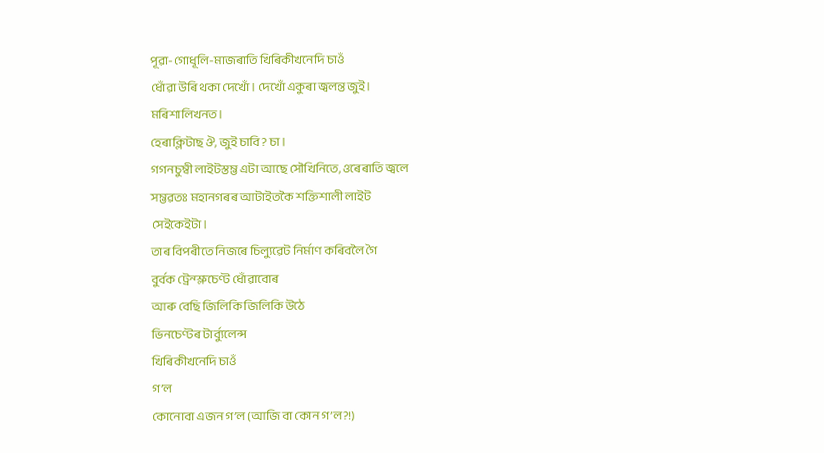পূৱা-গোধূলি-মাজৰাতি খিৰিকীখনেদি চাওঁ
ধোঁৱা উৰি থকা দেখোঁ। দেখোঁ একুৰা জ্বলন্ত জুই।
মৰিশালিখনত।
হেৰাক্লিটাছ ঔ, জুই চাবি? চা।
গগনচুম্বী লাইটস্তম্ভ এটা আছে সৌখিনিতে, ওৰেৰাতি জ্বলে
সম্ভৱতঃ মহানগৰৰ আটাইতকৈ শক্তিশালী লাইট
সেইকেইটা।
তাৰ বিপৰীতে নিজৰে চিল্যুৱেট নিৰ্মাণ কৰিবলৈ গৈ
বুৰ্বক ট্ৰেন্স্লুচেণ্ট ধোঁৱাবোৰ
আৰু বেছি জিলিকি জিলিকি উঠে
ভিনচেণ্টৰ টাৰ্ব্যুলেন্স
খিৰিকীখনেদি চাওঁ
গ’ল
কোনোবা এজন গ’ল (আজি বা কোন গ’ল?!)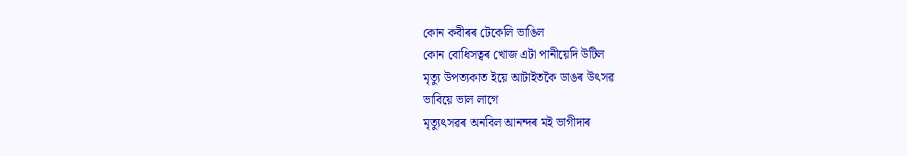কোন কবীৰৰ টেকেলি ভাঙিল
কোন বোধিসত্বৰ খোজ এটা পানীয়েদি উটিল
মৃত্যু উপত্যকাত ইয়ে আটাইতকৈ ডাঙৰ উৎসৱ
ভাবিয়ে ভাল লাগে
মৃত্যুৎসৱৰ অনবিল আনন্দৰ মই ভাগীদাৰ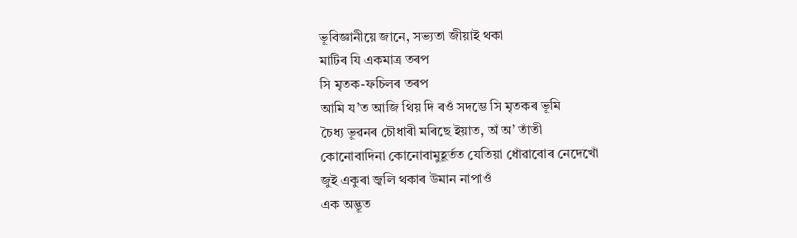ভূবিজ্ঞানীয়ে জানে, সভ্যতা জীয়াই থকা
মাটিৰ যি একমাত্ৰ তৰপ
সি মৃতক-ফচিলৰ তৰপ
আমি য’ত আজি থিয় দি ৰওঁ সদম্ভে সি মৃতকৰ ভূমি
চৈধ্য ভূৱনৰ চৌধাৰী মৰিছে ইয়াত, অঁ অ’ তাঁতী
কোনোবাদিনা কোনোবামুহূৰ্তত যেতিয়া ধোঁৱাবোৰ নেদেখোঁ
জুই একুৰা জ্বলি থকাৰ উমান নাপাওঁ
এক অদ্ভূত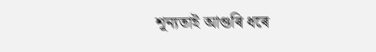শূন্যতাই আগুৰি ধৰে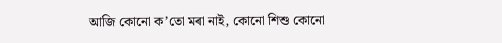আজি কোনো ক’তো মৰা নাই, কোনো শিশু কোনো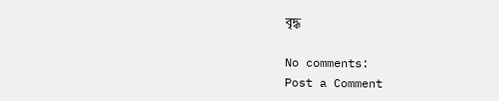বৃদ্ধ

No comments:
Post a Comment